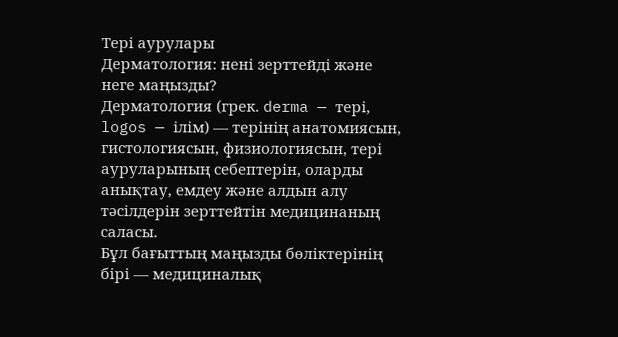Тері аурулары
Дерматология: нені зерттейді және неге маңызды?
Дерматология (грек. derma — тері, logos — ілім) — терінің анатомиясын, гистологиясын, физиологиясын, тері ауруларының себептерін, оларды анықтау, емдеу және алдын алу тәсілдерін зерттейтін медицинаның саласы.
Бұл бағыттың маңызды бөліктерінің бірі — медициналық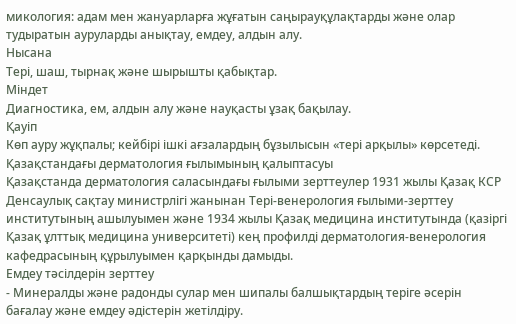микология: адам мен жануарларға жұғатын саңырауқұлақтарды және олар тудыратын ауруларды анықтау, емдеу, алдын алу.
Нысана
Тері, шаш, тырнақ және шырышты қабықтар.
Міндет
Диагностика, ем, алдын алу және науқасты ұзақ бақылау.
Қауіп
Көп ауру жұқпалы; кейбірі ішкі ағзалардың бұзылысын «тері арқылы» көрсетеді.
Қазақстандағы дерматология ғылымының қалыптасуы
Қазақстанда дерматология саласындағы ғылыми зерттеулер 1931 жылы Қазақ КСР Денсаулық сақтау министрлігі жанынан Тері-венерология ғылыми-зерттеу институтының ашылуымен және 1934 жылы Қазақ медицина институтында (қазіргі Қазақ ұлттық медицина университеті) кең профилді дерматология-венерология кафедрасының құрылуымен қарқынды дамыды.
Емдеу тәсілдерін зерттеу
- Минералды және радонды сулар мен шипалы балшықтардың теріге әсерін бағалау және емдеу әдістерін жетілдіру.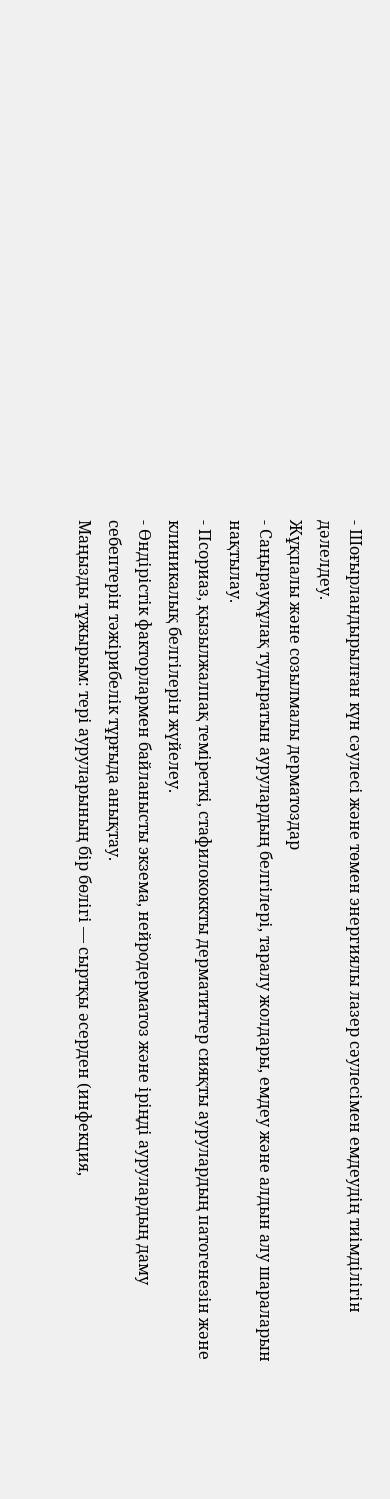- Шоғырландырылған күн сәулесі және төмен энергиялы лазер сәулесімен емдеудің тиімділігін дәлелдеу.
Жұқпалы және созылмалы дерматоздар
- Саңырауқұлақ тудыратын аурулардың белгілері, таралу жолдары, емдеу және алдын алу шараларын нақтылау.
- Псориаз, қызылжалпақ теміреткі, стафилококкты дерматиттер сияқты аурулардың патогенезін және клиникалық белгілерін жүйелеу.
- Өндірістік факторлармен байланысты экзема, нейродерматоз және іріңді аурулардың даму себептерін тәжірибелік тұрғыда анықтау.
Маңызды тұжырым: тері ауруларының бір бөлігі — сыртқы әсерден (инфекция,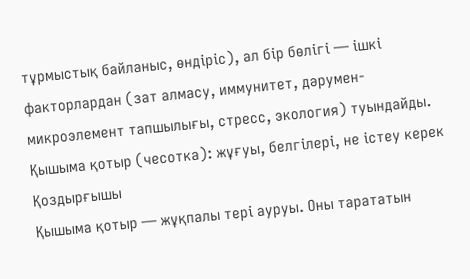тұрмыстық байланыс, өндіріс), ал бір бөлігі — ішкі факторлардан (зат алмасу, иммунитет, дәрумен-микроэлемент тапшылығы, стресс, экология) туындайды.
Қышыма қотыр (чесотка): жұғуы, белгілері, не істеу керек
Қоздырғышы
Қышыма қотыр — жұқпалы тері ауруы. Оны тарататын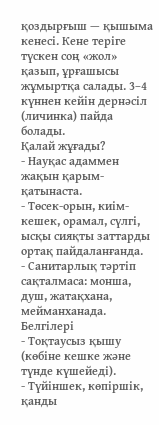қоздырғыш — қышыма кенесі. Кене теріге түскен соң «жол» қазып, ұрғашысы жұмыртқа салады. 3–4 күннен кейін дернәсіл (личинка) пайда болады.
Қалай жұғады?
- Науқас адаммен жақын қарым-қатынаста.
- Төсек-орын, киім-кешек, орамал, сүлгі, ысқы сияқты заттарды ортақ пайдаланғанда.
- Санитарлық тәртіп сақталмаса: монша, душ, жатақхана, мейманханада.
Белгілері
- Тоқтаусыз қышу (көбіне кешке және түнде күшейеді).
- Түйіншек, көпіршік, қанды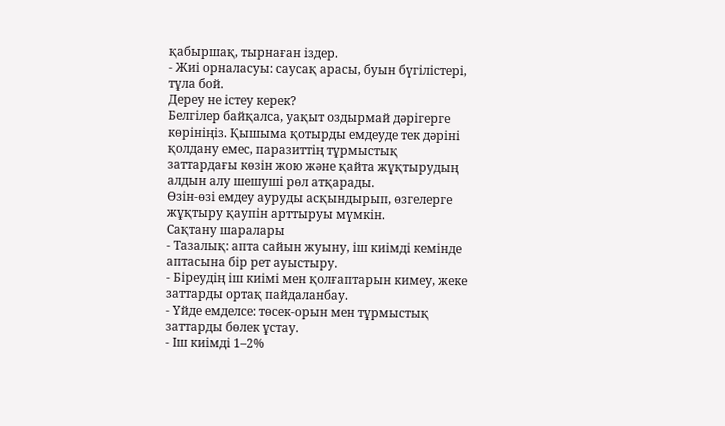қабыршақ, тырнаған іздер.
- Жиі орналасуы: саусақ арасы, буын бүгілістері, тұла бой.
Дереу не істеу керек?
Белгілер байқалса, уақыт оздырмай дәрігерге көрініңіз. Қышыма қотырды емдеуде тек дәріні қолдану емес, паразиттің тұрмыстық заттардағы көзін жою және қайта жұқтырудың алдын алу шешуші рөл атқарады.
Өзін-өзі емдеу ауруды асқындырып, өзгелерге жұқтыру қаупін арттыруы мүмкін.
Сақтану шаралары
- Тазалық: апта сайын жуыну, іш киімді кемінде аптасына бір рет ауыстыру.
- Біреудің іш киімі мен қолғаптарын кимеу, жеке заттарды ортақ пайдаланбау.
- Үйде емделсе: төсек-орын мен тұрмыстық заттарды бөлек ұстау.
- Іш киімді 1–2%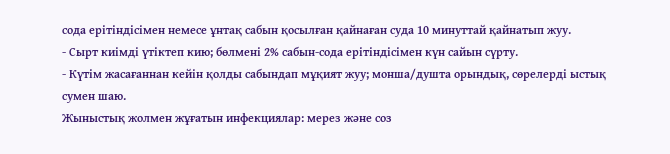сода ерітіндісімен немесе ұнтақ сабын қосылған қайнаған суда 10 минуттай қайнатып жуу.
- Сырт киімді үтіктеп кию; бөлмені 2% сабын-сода ерітіндісімен күн сайын сүрту.
- Күтім жасағаннан кейін қолды сабындап мұқият жуу; монша/душта орындық, сөрелерді ыстық сумен шаю.
Жыныстық жолмен жұғатын инфекциялар: мерез және соз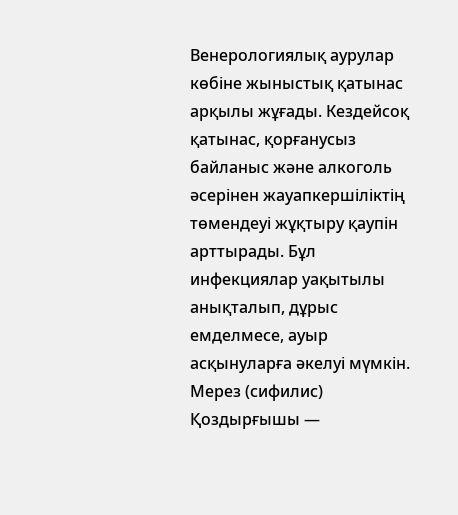Венерологиялық аурулар көбіне жыныстық қатынас арқылы жұғады. Кездейсоқ қатынас, қорғанусыз байланыс және алкоголь әсерінен жауапкершіліктің төмендеуі жұқтыру қаупін арттырады. Бұл инфекциялар уақытылы анықталып, дұрыс емделмесе, ауыр асқынуларға әкелуі мүмкін.
Мерез (сифилис)
Қоздырғышы —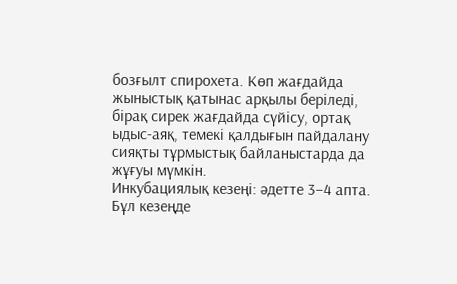бозғылт спирохета. Көп жағдайда жыныстық қатынас арқылы беріледі, бірақ сирек жағдайда сүйісу, ортақ ыдыс-аяқ, темекі қалдығын пайдалану сияқты тұрмыстық байланыстарда да жұғуы мүмкін.
Инкубациялық кезеңі: әдетте 3–4 апта. Бұл кезеңде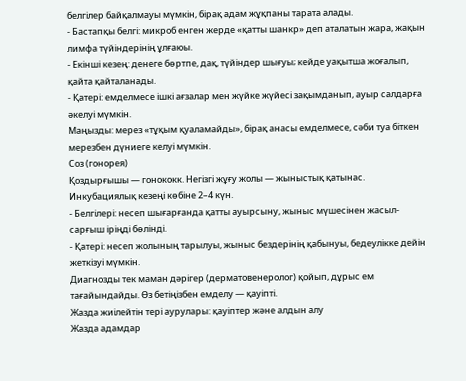белгілер байқалмауы мүмкін, бірақ адам жұқпаны тарата алады.
- Бастапқы белгі: микроб енген жерде «қатты шанкр» деп аталатын жара, жақын лимфа түйіндерінің ұлғаюы.
- Екінші кезең: денеге бөртпе, дақ, түйіндер шығуы; кейде уақытша жоғалып, қайта қайталанады.
- Қатері: емделмесе ішкі ағзалар мен жүйке жүйесі зақымданып, ауыр салдарға әкелуі мүмкін.
Маңызды: мерез «тұқым қуаламайды», бірақ анасы емделмесе, сәби туа біткен мерезбен дүниеге келуі мүмкін.
Соз (гонорея)
Қоздырғышы — гонококк. Негізгі жұғу жолы — жыныстық қатынас. Инкубациялық кезеңі көбіне 2–4 күн.
- Белгілері: несеп шығарғанда қатты ауырсыну, жыныс мүшесінен жасыл-сарғыш іріңді бөлінді.
- Қатері: несеп жолының тарылуы, жыныс бездерінің қабынуы, бедеулікке дейін жеткізуі мүмкін.
Диагнозды тек маман дәрігер (дерматовенеролог) қойып, дұрыс ем тағайындайды. Өз бетіңізбен емделу — қауіпті.
Жазда жиілейтін тері аурулары: қауіптер және алдын алу
Жазда адамдар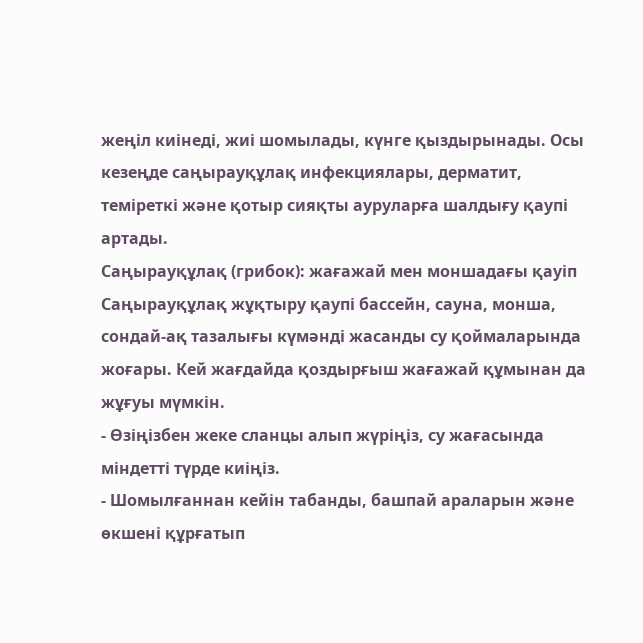жеңіл киінеді, жиі шомылады, күнге қыздырынады. Осы кезеңде саңырауқұлақ инфекциялары, дерматит, теміреткі және қотыр сияқты ауруларға шалдығу қаупі артады.
Саңырауқұлақ (грибок): жағажай мен моншадағы қауіп
Саңырауқұлақ жұқтыру қаупі бассейн, сауна, монша, сондай-ақ тазалығы күмәнді жасанды су қоймаларында жоғары. Кей жағдайда қоздырғыш жағажай құмынан да жұғуы мүмкін.
- Өзіңізбен жеке сланцы алып жүріңіз, су жағасында міндетті түрде киіңіз.
- Шомылғаннан кейін табанды, башпай араларын және өкшені құрғатып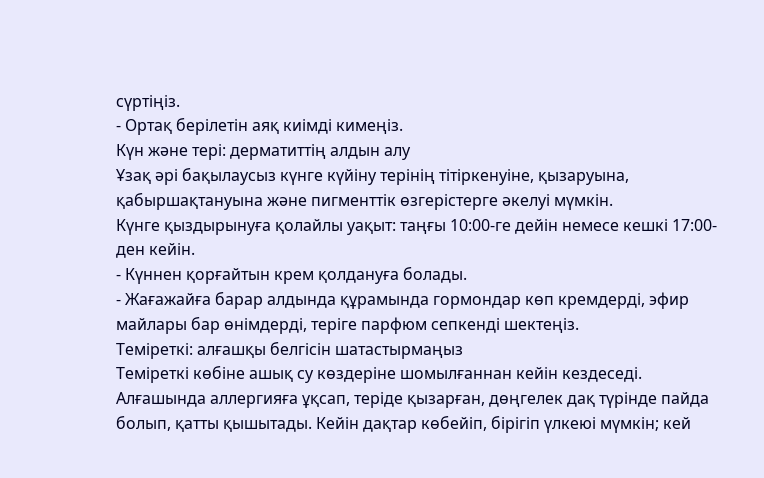сүртіңіз.
- Ортақ берілетін аяқ киімді кимеңіз.
Күн және тері: дерматиттің алдын алу
Ұзақ әрі бақылаусыз күнге күйіну терінің тітіркенуіне, қызаруына, қабыршақтануына және пигменттік өзгерістерге әкелуі мүмкін.
Күнге қыздырынуға қолайлы уақыт: таңғы 10:00-ге дейін немесе кешкі 17:00-ден кейін.
- Күннен қорғайтын крем қолдануға болады.
- Жағажайға барар алдында құрамында гормондар көп кремдерді, эфир майлары бар өнімдерді, теріге парфюм сепкенді шектеңіз.
Теміреткі: алғашқы белгісін шатастырмаңыз
Теміреткі көбіне ашық су көздеріне шомылғаннан кейін кездеседі. Алғашында аллергияға ұқсап, теріде қызарған, дөңгелек дақ түрінде пайда болып, қатты қышытады. Кейін дақтар көбейіп, бірігіп үлкеюі мүмкін; кей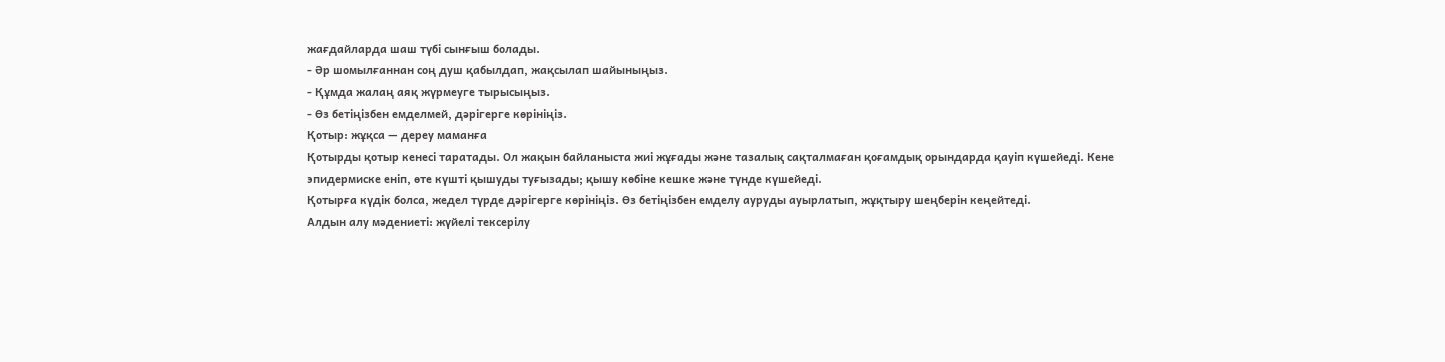жағдайларда шаш түбі сынғыш болады.
- Әр шомылғаннан соң душ қабылдап, жақсылап шайыныңыз.
- Құмда жалаң аяқ жүрмеуге тырысыңыз.
- Өз бетіңізбен емделмей, дәрігерге көрініңіз.
Қотыр: жұқса — дереу маманға
Қотырды қотыр кенесі таратады. Ол жақын байланыста жиі жұғады және тазалық сақталмаған қоғамдық орындарда қауіп күшейеді. Кене эпидермиске еніп, өте күшті қышуды туғызады; қышу көбіне кешке және түнде күшейеді.
Қотырға күдік болса, жедел түрде дәрігерге көрініңіз. Өз бетіңізбен емделу ауруды ауырлатып, жұқтыру шеңберін кеңейтеді.
Алдын алу мәдениеті: жүйелі тексерілу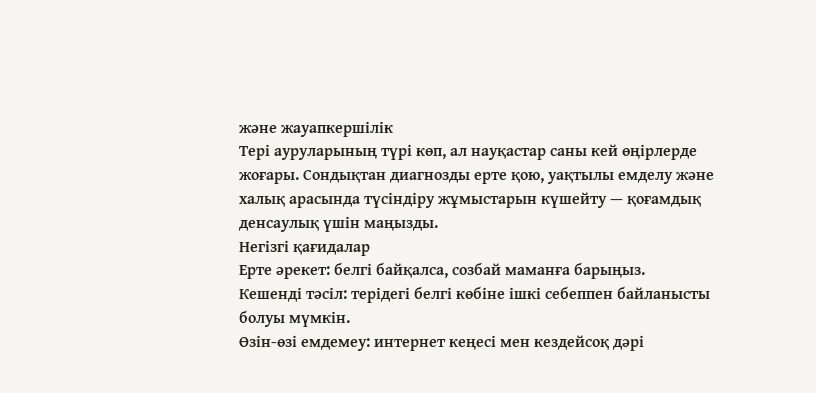және жауапкершілік
Тері ауруларының түрі көп, ал науқастар саны кей өңірлерде жоғары. Сондықтан диагнозды ерте қою, уақтылы емделу және халық арасында түсіндіру жұмыстарын күшейту — қоғамдық денсаулық үшін маңызды.
Негізгі қағидалар
Ерте әрекет: белгі байқалса, созбай маманға барыңыз.
Кешенді тәсіл: терідегі белгі көбіне ішкі себеппен байланысты болуы мүмкін.
Өзін-өзі емдемеу: интернет кеңесі мен кездейсоқ дәрі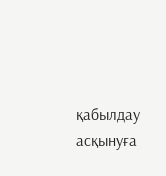қабылдау асқынуға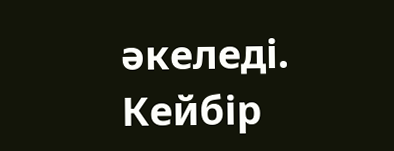әкеледі.
Кейбір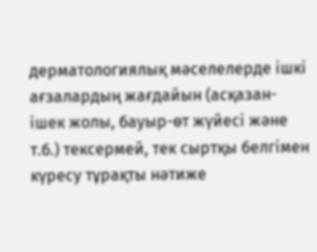дерматологиялық мәселелерде ішкі ағзалардың жағдайын (асқазан-ішек жолы, бауыр-өт жүйесі және т.б.) тексермей, тек сыртқы белгімен күресу тұрақты нәтиже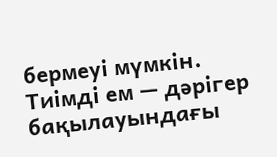бермеуі мүмкін. Тиімді ем — дәрігер бақылауындағы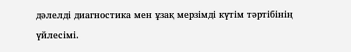дәлелді диагностика мен ұзақ мерзімді күтім тәртібінің үйлесімі.